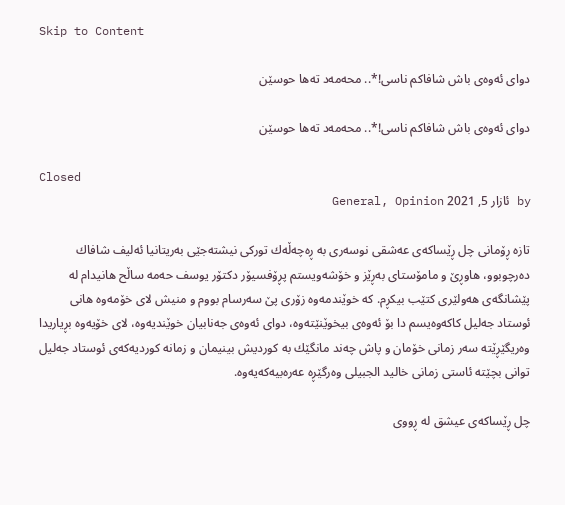Skip to Content

دواى ئه‌وه‌ى باش شافاكم ناسی!*.. محه‌مه‌د ته‌ها حوسێن

دواى ئه‌وه‌ى باش شافاكم ناسی!*.. محه‌مه‌د ته‌ها حوسێن

Closed
by ئازار 5, 2021 General, Opinion

تازه‌ ڕۆمانى چل ڕێساكه‌ى عه‌شقى نوسه‌رى به‌ ڕه‌چه‌ڵه‌ك توركى نیشته‌جێى به‌ریتانیا ئه‌لیف شافاك ده‌رچوبوو، هاوڕێ و مامۆستاى به‌ڕێز و خۆشه‌ویستم پڕۆفسیۆر دكتۆر یوسف حه‌مه‌ ساڵح هانیدام له‌ پێشانگه‌ى هه‌ولێرى كتێب بیكڕم. كه‌ خوێندمه‌وه‌ زۆرى پێ سه‌رسام بووم و منیش لاى خۆمه‌وه‌ هانى ئوستاد جه‌لیل كاكه‌وه‌یسم دا بۆ ئه‌وه‌ى بیخوێنێته‌وه‌، دوای ئه‌وه‌ى جه‌نابیان خوێندیه‌وه‌، لاى خۆیه‌وه‌ بڕیاریدا وه‌ریگێڕێته‌ سه‌ر زمانى خۆمان و پاش چه‌ند مانگێك به‌ كوردیش بینیمان و زمانه‌ كوردیه‌كه‌ى ئوستاد جه‌لیل توانى بچێته‌ ئاستى زمانى خالید الجبیلى وه‌رگێڕه‌ عه‌ره‌بیه‌كه‌یه‌وه‌.

چل ڕێساكه‌ى عیشق له‌ ڕووى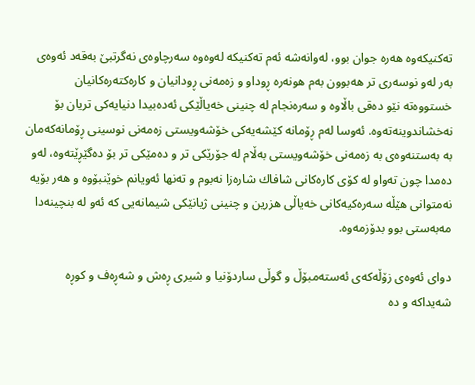ته‌كنیكه‌وه‌ هه‌ره‌ جوان بوو، له‌وانه‌شه‌ ئه‌م ته‌كنیكه‌ له‌وه‌وه‌ سه‌رچاوه‌ى نه‌گرتبێ به‌قه‌د ئه‌وه‌ى به‌ر له‌و نوسه‌رى تر هه‌بوون به‌م هونه‌ره‌ ڕوداو و زه‌مه‌نى ڕودانیان و كاره‌كته‌ره‌كانیان خستووەتە نێو دەقی باڵاوه‌ و سه‌ره‌نجام له‌ چنینى خه‌یاڵێكى ئه‌ده‌بیدا دنیایه‌كى تریان بۆ نەخشاندوینەته‌وه‌. ئه‌وسا له‌م ڕۆمانه‌ كێشه‌یه‌كى خۆشه‌ویستى زه‌مه‌نى نوسینى ڕۆمانه‌كه‌مان به‌ به‌ستنه‌وه‌ى به‌ زه‌مه‌نى خۆشه‌ویستى به‌ڵام له‌ جۆرێكى تر و ده‌مێكى تر بۆ ده‌گێڕێته‌وه‌، له‌و ده‌مدا چون ته‌واو له‌ كۆى كاره‌كانى شافاك شاره‌زا نه‌بوم و ته‌نها ئه‌ویانم خوێنبۆوه‌ و هه‌ر بۆیه‌ نه‌متوانى هێڵه‌ سه‌ره‌كیه‌كانى خه‌یاڵى هزرین و چنینى ژیانێكى شیمانه‌یى كه‌ ئه‌و له‌ بنچینه‌دا مه‌به‌ستى بوو بدۆزمه‌وه‌.

دواى ئه‌وه‌ى زۆڵه‌كه‌ى ئه‌سته‌مبۆڵ و گوڵى ساردۆنیا و شیرى ڕه‌ش و شه‌ڕه‌ف و كوڕه‌ شه‌یداكه‌ و ده‌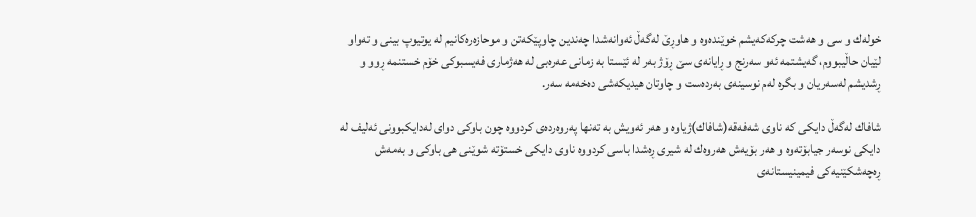خوله‌ك و سى و هه‌شت چركه‌كه‌یشم خوێنده‌وه‌ و هاوڕێ له‌گه‌ڵ ئه‌وانه‌شدا چه‌ندین چاوپێكه‌تن و موحازه‌ره‌كانیم له‌ یوتیوپ بینى و ته‌واو لێیان حاڵیبووم، گه‌یشتمه‌ ئه‌و سه‌رنج و ڕایانه‌ى سێ ڕۆژ به‌ر له‌ ئێستا به‌ زمانى عه‌ره‌بى له‌ هه‌ژمارى فه‌یسبوكى خۆم خستنمه‌ ڕوو و ڕشدیشم له‌سه‌ریان و بگره‌ له‌م نوسینه‌ى به‌رده‌ست و چاوتان هیدیكه‌شى ده‌خه‌مه‌ سه‌ر.

شافاك له‌گه‌ڵ دایكى كه‌ ناوى شه‌فه‌قه‌(شافاك)ژیاوه‌ و هه‌ر ئه‌ویش به‌ ته‌نها په‌روه‌رده‌ى كردووه‌ چون باوكى دواى له‌دایكبوونى ئه‌لیف له‌ دایكى نوسه‌ر جیابۆته‌وه‌ و هه‌ر بۆیه‌ش هه‌روه‌ك له‌ شیرى ڕه‌شدا باسى كردووه‌ ناوى دایكى خستۆته‌ شوێنى هى باوكى و به‌مه‌ش ڕه‌چه‌شكێنیه‌كى فیمینیستانه‌ى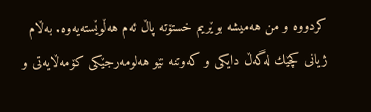كردووه‌ و من هه‌میشه‌ بوێریم خستۆته‌ پاڵ ئه‌م هه‌ڵوێسته‌یه‌وه‌. به‌ڵام ژیانى كچێك له‌گه‌ڵ دایكى و كه‌وتنه‌ نێو هه‌لومه‌رجێكى كۆمه‌ڵایه‌تى و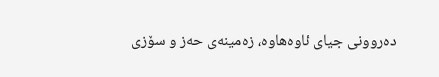ده‌روونى جیاى ئاوه‌هاوه‌، زه‌مینه‌ى حه‌ز و سۆزى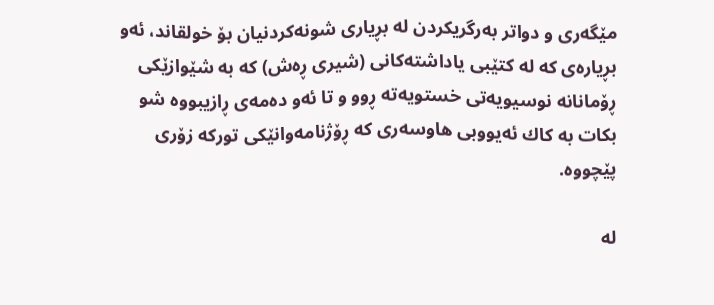مێگه‌رى و دواتر به‌رگریكردن له‌ بڕیارى شونه‌كردنیان بۆ خولقاند، ئه‌و بڕیاره‌ى كه‌ له‌ كتێبى یاداشته‌كانى (شیرى ڕه‌ش) كه‌ به‌ شێوازێكى ڕۆمانانه‌ نوسیویه‌تى خستویه‌ته‌ ڕوو و تا ئه‌و ده‌مه‌ى ڕازیبووه‌ شو بكات به‌ كاك ئه‌یووبى هاوسه‌رى كه‌ ڕۆژنامه‌وانێكى توركه‌ زۆرى پێچووه‌.

له‌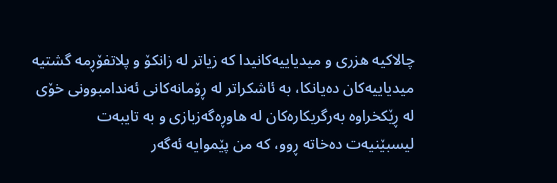چالاكیه‌ هزرى و میدیاییه‌كانیدا كه‌ زیاتر له‌ زانكۆ و پلاتفۆڕمه‌ گشتیه‌ میدیاییه‌كان ده‌یانكا، به‌ ئاشكراتر له‌ ڕۆمانه‌كانى ئه‌ندامبوونى خۆى له‌ ڕێكخراوه‌ به‌رگریكاره‌كان له‌ هاوڕه‌گه‌زبازى و به‌ تایبه‌ت لیسبێنیه‌ت ده‌خاته‌ ڕوو، كه‌ من پێموایه‌ ئه‌گه‌ر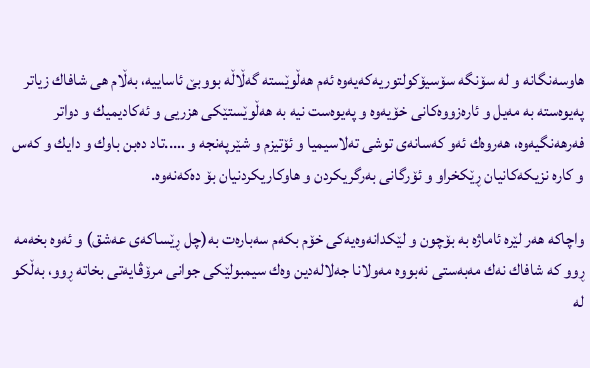هاوسه‌نگانه‌ و له‌ سۆنگه‌ سۆسیۆكولتوریه‌كه‌یه‌وە ئه‌م هه‌ڵوێسته‌ گه‌ڵاڵه‌ بووبێ ئاساییه‌، به‌ڵام هى شافاك زیاتر په‌یوه‌سته‌ به‌ مه‌یل و ئاره‌زووه‌كانى خۆیه‌وه‌ و په‌یوه‌ست نیه‌ به‌ هه‌ڵوێستێكى هزریى و ئه‌كادیمیك و دواتر فه‌رهه‌نگیه‌وه‌، هه‌روه‌ك ئه‌و كه‌سانه‌ى توشى ته‌لاسیمیا و ئۆتیزم و شێرپه‌نجه‌ و …..تاد ده‌بن باوك و دایك و كه‌س و كاره‌ نزیكه‌كانیان ڕێكخراو و ئۆرگانى به‌رگریكردن و هاوكاریكردنیان بۆ ده‌كه‌نه‌وه‌.

واچاكه‌ هه‌ر لێره‌ ئاماژه‌ به‌ بۆچون و لێكدانه‌وه‌یه‌كى خۆم بكه‌م سه‌باره‌ت به‌(چل ڕێساكه‌ى عه‌شق) و ئه‌وه‌ بخه‌مه‌ ڕوو كه‌ شافاك نه‌ك مه‌به‌ستى نه‌بووه‌ مه‌ولانا جه‌لاله‌دین وه‌ك سیمبولێكى جوانى مرۆڤایه‌تى بخاته‌ ڕوو، به‌ڵكو له‌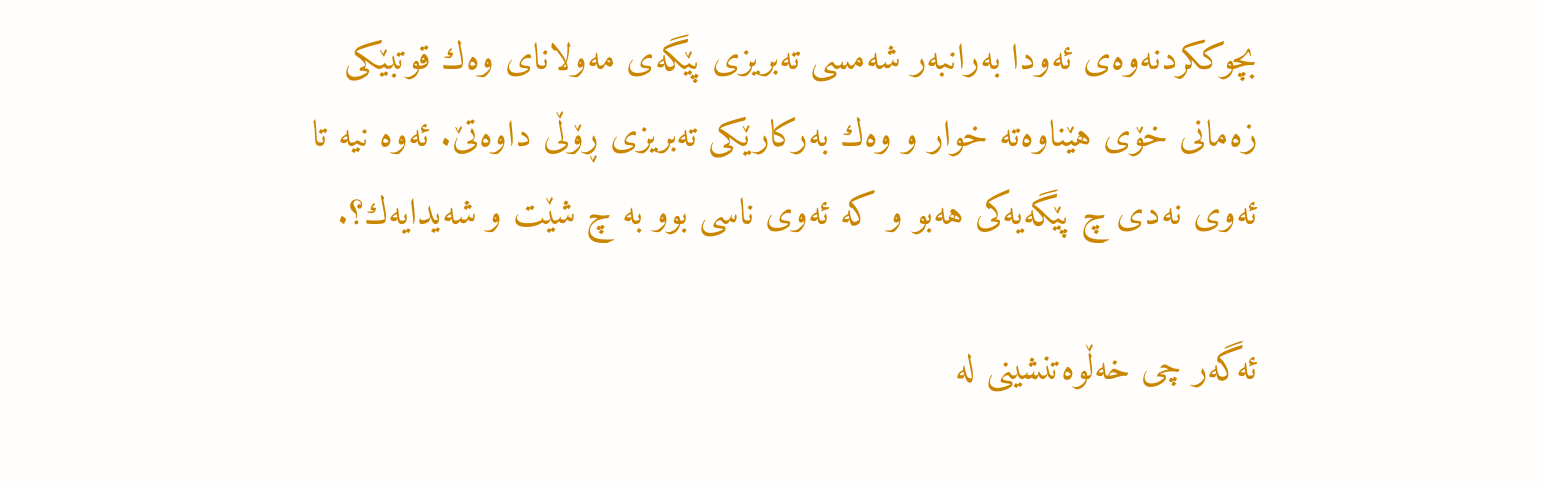بچوككردنه‌وه‌ى ئه‌ودا به‌رانبه‌ر شه‌مسى ته‌بریزى پێگه‌ى مه‌ولاناى وه‌ك قوتبێكى زه‌مانى خۆى هێناوه‌ته‌ خوار و وه‌ك به‌ركارێكى ته‌بریزى ڕۆڵى داوه‌تێ. ئه‌وه‌ نیه‌ تا ئه‌وى نه‌دى چ پێگه‌یه‌كى هه‌بو و كه‌ ئه‌وى ناسى بوو به‌ چ شێت و شه‌یدایه‌ك؟.

ئه‌گه‌ر چى خه‌ڵوه‌تنشینى له‌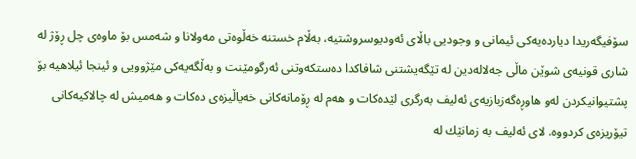سۆفیگه‌ریدا دیارده‌یه‌كى ئیمانى و وجودیى باڵاى ئه‌ودیوسروشتیه‌، به‌ڵام خستنه‌ خه‌ڵوه‌تى مه‌ولانا و شه‌مس بۆ ماوه‌ى چل ڕۆژ له‌ شارى قونیه‌ى شوێن ماڵى جه‌لاله‌دین له‌ تێگه‌یشتنى شافاكدا ده‌ستكه‌وتنى ئه‌رگومێنت و به‌ڵگه‌یه‌كى مێژوویى و ئینجا ئیلاهیه‌ بۆ پشتیوانیكردن له‌و هاوڕه‌گه‌زبازیه‌ى ئه‌لیف به‌رگرى لێده‌كات و هه‌م له‌ ڕۆمانه‌كانى خه‌یاڵیزه‌ى ده‌كات و هه‌میش له‌ چالاكیه‌كانى تیۆریزه‌ى كردووه‌. لاى ئه‌لیف به‌ زمانێك له‌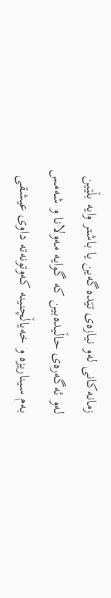زمانه‌كانى له‌و نیازه‌ى تێده‌گه‌ین یا باشتر وایه‌ بڵێین له‌و ئه‌گه‌ره‌ى حاڵیده‌بین كه‌ گوایه‌ مه‌ولانا و شه‌مس به‌م سیناریزه‌ و خه‌یاڵچنینه‌ كه‌وتونه‌ته‌ داوى عیشقى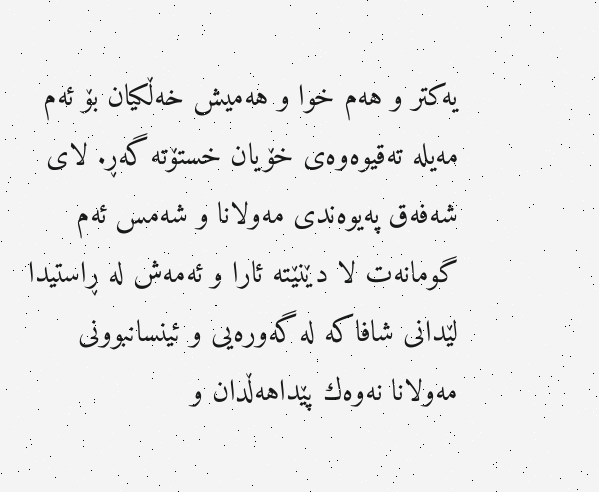یه‌كتر و هه‌م خوا و هه‌میش خه‌ڵكیان بۆ ئه‌م مه‌یله‌ ته‌قیوه‌وه‌ى خۆیان خستۆته‌ گه‌ڕ. لاى شه‌فه‌ق په‌یوه‌ندى مه‌ولانا و شه‌مس ئه‌م گومانه‌ت لا دێنێته‌ ئارا و ئه‌مه‌ش له‌ ڕاستیدا لێدانى شافاكه‌ له‌ گه‌وره‌یى و ئینسانبوونى مه‌ولانا نه‌وه‌ك پێداهه‌ڵدان و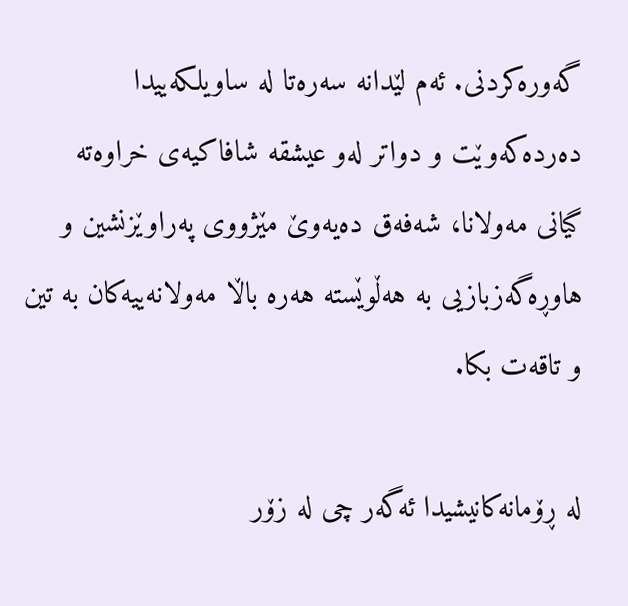گه‌وره‌كردنى. ئه‌م لێدانه‌ سه‌ره‌تا له‌ ساویلكه‌ییدا ده‌رده‌كه‌وێت و دواتر له‌و عیشقه‌ شافاكیه‌ى خراوه‌ته‌ گیانى مه‌ولانا، شه‌فه‌ق ده‌یه‌وێ مێژووى په‌راوێزنشین و هاوڕه‌گه‌زبازیى به‌ هه‌ڵوێسته‌ هه‌ره‌ باڵا مه‌ولانه‌ییه‌كان به‌ تین و تاقه‌ت بكا.

له‌ ڕۆمانه‌كانیشیدا ئه‌گه‌ر چى له‌ زۆر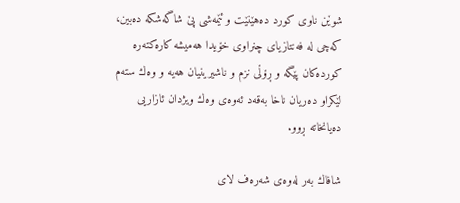شوێن ناوى كورد ده‌هێنێت و ئێمه‌شى پێ شاگه‌شكه‌ ده‌بین، كه‌چى له‌ فه‌نتازیاى چنراوى خۆیدا هه‌میشه‌ كاره‌كته‌ره‌ كورده‌كان پێگه‌ و ڕۆڵى نزم و ناشیرینیان هه‌یه‌ و وه‌ك سته‌م لێكراو ده‌ریان ناخا به‌قه‌د ئه‌وه‌ى وه‌ك ویژدان ئازاریى ده‌یانخاته‌ ڕوو.

شافاك به‌ر له‌وه‌ى شه‌ره‌ف لاى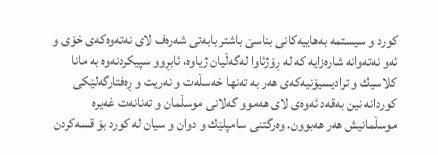كورد و سیستمه‌ به‌هاییه‌كانى بناسێ باشتر بابه‌تى شه‌ره‌ف لاى نه‌ته‌وه‌كه‌ى خۆى و ئه‌و نه‌ته‌وانه‌ شاره‌زایه‌ كه‌ له‌ ڕۆژئاوا له‌گه‌ڵیان ژیاوه‌، ئابڕوو سپیكردنه‌وه‌ به‌ مانا كلاسیك و ترادیسیۆنیه‌كه‌ى هه‌ر به‌ ته‌نها خه‌سڵه‌ت و نه‌ریت و ڕه‌فتارگه‌لێكى كوردانه‌ نین به‌قه‌د ئه‌وه‌ى لاى هه‌موو گه‌لانى موسڵمان و ته‌نانه‌ت غه‌یره‌ موسڵمانیش هه‌ر هه‌بوون. وه‌رگتنى سامپلێك و دوان و سیان له‌ كورد بۆ قسه‌كردن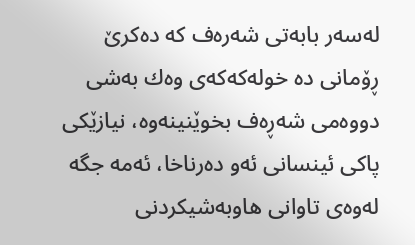له‌سه‌ر بابه‌تى شه‌ره‌ف كه‌ ده‌كرێ ڕۆمانى ده‌ خوله‌كه‌كه‌ى وه‌ك به‌شى دووه‌مى شه‌ڕه‌ف بخوێنینه‌وه‌، نیازێكى پاكى ئینسانى ئه‌و ده‌رناخا، ئه‌مه‌ جگه‌ له‌وه‌ى تاوانى هاوبه‌شیكردنى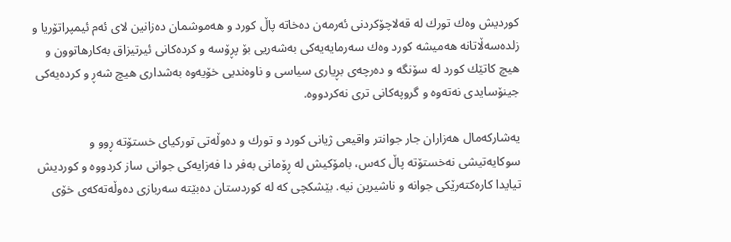كوردیش وه‌ك تورك له‌ قه‌لاچۆكردنى ئه‌رمه‌ن ده‌خاته‌ پاڵ كورد و هه‌موشمان ده‌زانین لاى ئه‌م ئیمپراتۆریا و زلده‌سه‌ڵاتانه‌ هه‌میشه‌ كورد وه‌ك سه‌رمایه‌یه‌كى به‌شه‌ریى بۆ پڕۆسه‌ و كرده‌كانى ئیرتیزاق به‌كارهاتوون و هیچ كاتێك كورد له‌ سۆنگه‌ و ده‌رچه‌ى بڕیارى سیاسى و ناوه‌ندیى خۆیه‌وه‌ به‌شدارى هیچ شه‌ڕ و كرده‌یه‌كى جینۆسایدى نه‌ته‌وه‌ و گروپه‌كانى ترى نه‌كردووه‌.

یه‌شاركه‌مال هه‌زاران جار جوانتر واقیعى ژیانى كورد و تورك و ده‌وڵه‌تى توركیاى خستۆته‌ ڕوو و سوكایه‌تیشى نه‌خستۆته‌ پاڵ كه‌س، بامۆكیش له‌ ڕۆمانى به‌فر دا فه‌زایه‌كى جوانى ساز كردووه‌ و كوردیش تیایدا كاره‌كته‌رێكى جوانه‌ و ناشیرین نیه‌. بێشكچى كه‌ له‌ كوردستان ده‌بێته‌ سه‌ربازى ده‌وڵه‌ته‌كه‌ى خۆى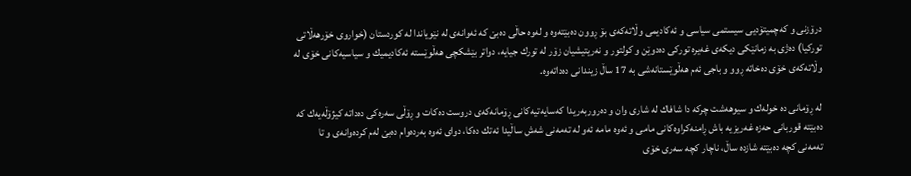درۆزنى و كه‌چمیتۆدیى سیستمى سیاسى و ئه‌كادیمى وڵاته‌كه‌ى بۆ ڕوون ده‌بێته‌وه‌ و له‌وه‌ حاڵى ده‌بێ كه‌ ئه‌وانه‌ى له‌ نێویاندا له‌ كوردستان (خواروى خۆرهه‌ڵاتى توركیا) ده‌ژى به‌ زمانێكى دیكه‌ى غه‌یره‌ توركى ده‌دوێن و كولتور و نه‌ریتیشیان زۆر له‌ تورك جیایه‌، دواتر بێشكچى هه‌ڵوێسته‌ ئه‌كادیمیك و سیاسیه‌كانى خۆى له‌ وڵاته‌كه‌ى خۆى ده‌خاته‌ ڕوو و باجى ئه‌م هه‌ڵوێستانه‌شى به‌ 17 ساڵ زیندانى ده‌داته‌وه‌.

له‌ ڕۆمانى ده‌ خوله‌ك و سیوهه‌شت چركه‌ دا شافاك له‌ شارى وان و ده‌روربه‌ریدا كه‌سایه‌تیه‌كانى ڕۆمانه‌كه‌ى دروست ده‌كات و ڕۆڵى سه‌ره‌كى ده‌داته‌ كیژۆڵه‌یه‌ك كه‌ ده‌بێته‌ قوربانى حه‌زه‌ غه‌ریزیه‌ باش ڕامنه‌كراوه‌كانى مامى و ئه‌وه‌ مامه‌ ئه‌و له‌ ته‌مه‌نى شه‌ش ساڵیدا ئه‌تك ده‌كا، دواى ئه‌وه‌ به‌رده‌وام ده‌بێ له‌م كرده‌وانه‌ى و تا ته‌مه‌نى كچه‌ ده‌بێته‌ شازده‌ ساڵ، ناچار كچه‌ سه‌رى خۆى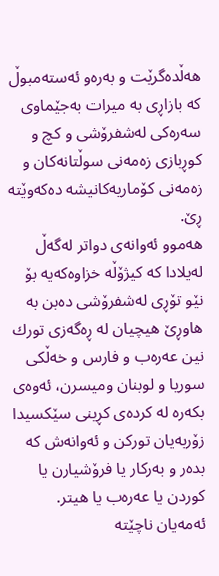هه‌ڵده‌گرێت و به‌ره‌و ئه‌سته‌مبوڵ كه‌ بازاڕى به‌ میرات به‌جێماوى سه‌ره‌كى له‌شفرۆشى و كچ و كوڕبازى زه‌مه‌نى سوڵتانه‌كان و زه‌مه‌نى كۆماریه‌كانیشه‌ ده‌كه‌وێته‌ ڕێ.
هه‌موو ئه‌وانه‌ى دواتر له‌گه‌ڵ له‌یلادا كه‌ كیژۆڵه‌ خزاوه‌كه‌یه‌ بۆ نێو تۆڕى له‌شفرۆشی ده‌بن به‌ هاوڕێ هیچیان له‌ ڕه‌گه‌زى تورك نین عه‌ره‌ب و فارس و خه‌ڵكى سوریا و لوبنان ومیسرن، ئه‌وه‌ى بكه‌ره‌ له‌ كرده‌ى كڕینى سێكسیدا زۆربه‌یان توركن و ئه‌وانه‌ش كه‌ بده‌ر و به‌ركار یا فرۆشیارن یا كوردن یا عه‌ره‌ب یا هیتر. ئه‌مه‌یان ناچێته‌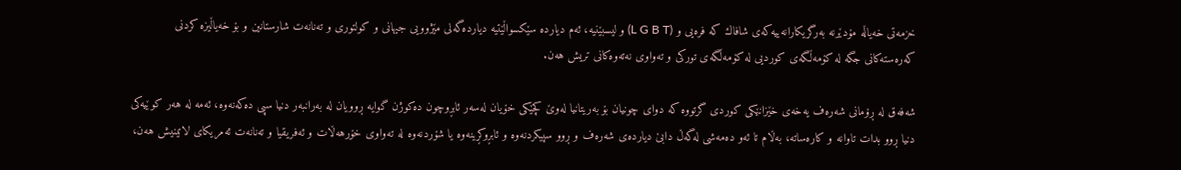خزمه‌تى خه‌یاڵه‌ مۆدێرنه‌ به‌رگریكارانه‌ییه‌كه‌ى شافاك كه‌ فره‌یى و (L G B T) و لیسبێنیه‌، ئه‌م دیارده‌ سێكسواڵێتیه‌ دیارده‌گه‌لى مێژوویى جیهانى و كولتورى و ته‌نانه‌ت شارستانین و بۆ خه‌یاڵیزه‌ كردنى كه‌ره‌سته‌كانى جگه‌ له‌ كۆمه‌ڵگه‌ى كوردیى له‌ كۆمه‌ڵگه‌ى توركى و ته‌واوى نه‌ته‌وه‌كانى تریش هه‌ن.

شه‌فه‌ق له‌ ڕۆمانى شه‌ره‌ف یه‌خه‌ى خێزانێكى كوردی گرتووه‌ كه‌ دواى چونیان بۆ به‌ریتانیا له‌وێ كچێكى خۆیان له‌سه‌ر ئابڕوچون ده‌كوژن گوایه‌ ڕوویان له‌ به‌رانبه‌ر دنیا سپى ده‌كه‌نه‌وه‌، ئه‌مه‌ له‌ هه‌ر كوێیه‌كى دنیا ڕوو بدات تاوانه‌ و كاره‌ساته‌، به‌ڵام تا ئه‌و ده‌مه‌شى له‌گه‌ڵ دابێ دیارده‌ى شه‌ره‌ف و ڕوو سپیكردنه‌وه‌ و ئابڕوكڕینه‌وه‌ یا شۆردنه‌وه‌ له‌ ته‌واوى خۆرهه‌ڵات و ئه‌فریقیا و ته‌نانه‌ت ئه‌مریكاى لاتینیش هه‌ن،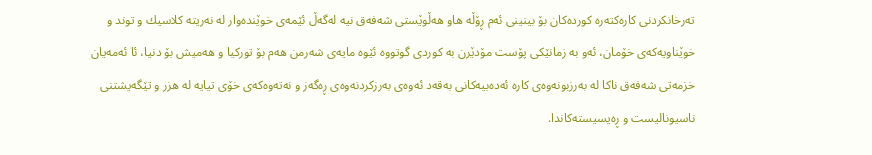ته‌رخانكردنى كاره‌كتەره‌ كورده‌كان بۆ بینینى ئه‌م ڕۆڵه‌ هاو هه‌ڵوێستى شه‌فه‌ق نیه‌ له‌گه‌ڵ ئێمه‌ى خوێنده‌وار له‌ نه‌ریته‌ كلاسیك و توند و خوێناویه‌كه‌ى خۆمان، ئه‌و به‌ زمانێكى پۆست مۆدێرن به‌ كوردى گوتووه‌ ئێوه‌ مایه‌ى شه‌رمن هه‌م بۆ توركیا و هه‌میش بۆ دنیا، ئا ئه‌مه‌یان خزمه‌تى شه‌فه‌ق ناكا له‌ به‌رزبونه‌وه‌ى كاره‌ ئه‌ده‌بیه‌كانى به‌قه‌د ئه‌وه‌ى به‌رزكردنه‌وه‌ى ڕه‌گه‌ز و نه‌ته‌وه‌كه‌ى خۆى تیایه‌ له‌ هزر و تێگه‌یشتنى ناسیونالیست و ڕه‌یسیسته‌كاندا.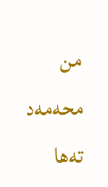من محه‌مه‌د ته‌ها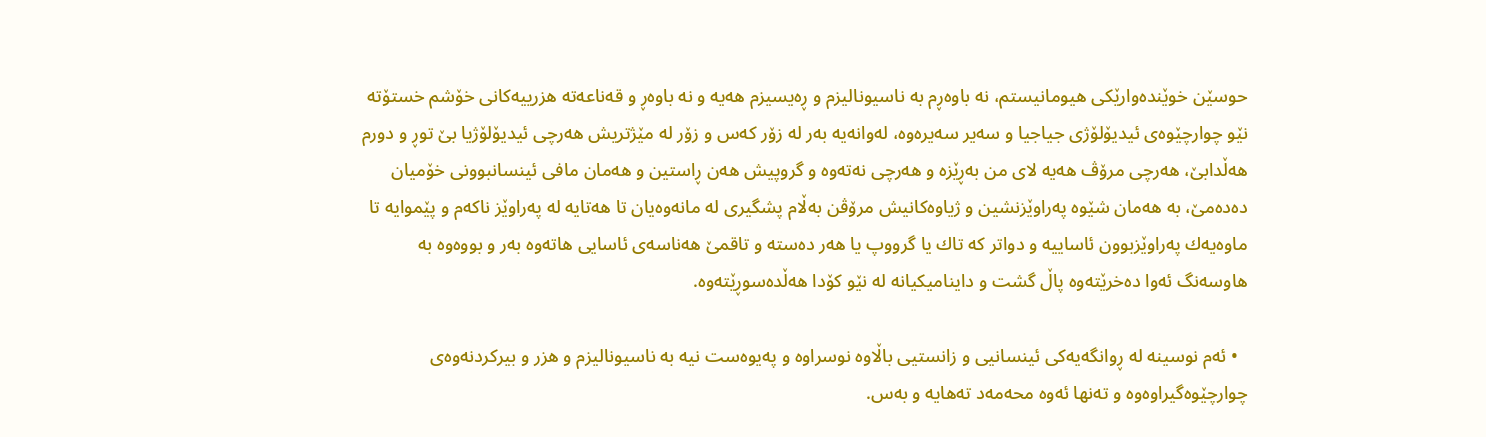حوسێن خوێنده‌وارێكى هیومانیستم، نه‌ باوه‌ڕم به‌ ناسیونالیزم و ڕه‌یسیزم هه‌یه‌ و نه‌ باوه‌ڕ و قه‌ناعه‌ته‌ هزرییه‌كانى خۆشم خستۆته‌ نێو چوارچێوه‌ى ئیدیۆلۆژى جیاجیا و سه‌یر سه‌یره‌وه‌، له‌وانه‌یه‌ به‌ر له‌ زۆر كه‌س و زۆر له‌ مێژتریش هه‌رچى ئیدیۆلۆژیا بێ توڕ و دورم هه‌ڵدابێ، هه‌رچى مرۆڤ هه‌یه‌ لاى من به‌ڕێزه‌ و هه‌رچى نه‌ته‌وه‌ و گروپیش هه‌ن ڕاستین و هه‌مان مافى ئینسانبوونى خۆمیان ده‌ده‌مێ، به‌ هه‌مان شێوه‌ په‌راوێزنشین و ژیاوه‌كانیش مرۆڤن به‌ڵام پشگیرى له‌ مانه‌وه‌یان تا هه‌تایه‌ له‌ په‌راوێز ناكه‌م و پێموایه‌ تا ماوه‌یه‌ك په‌راوێزبوون ئاساییه‌ و دواتر كه‌ تاك یا گرووپ یا هه‌ر ده‌سته‌ و تاقمێ هه‌ناسه‌ى ئاسایى هاته‌وه‌ به‌ر و بووه‌وه‌ به‌ هاوسه‌نگ ئه‌وا ده‌خرێته‌وه‌ پاڵ گشت و داینامیكیانه‌ له‌ نێو كۆدا هه‌ڵده‌سوڕێته‌وه‌.

  • ئه‌م نوسینه‌ له‌ ڕوانگه‌یه‌كى ئینسانیى و زانستیى باڵاوه‌ نوسراوه‌ و په‌یوه‌ست نیه‌ به‌ ناسیونالیزم و هزر و بیركردنه‌وه‌ى چوارچێوه‌گیراوه‌وه‌ و ته‌نها ئه‌وه‌ محه‌مه‌د ته‌هایه‌ و به‌س.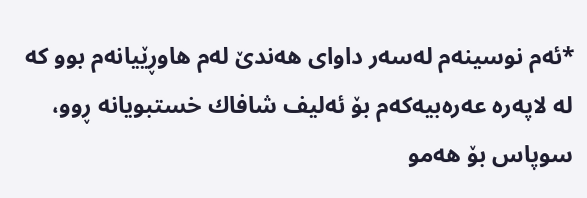*ئه‌م نوسینه‌م له‌سه‌ر داواى هه‌ندێ له‌م هاوڕێیانه‌م بوو كه‌ له‌ لاپەره‌ عه‌ره‌بیه‌كه‌م بۆ ئه‌لیف شافاك خستبویانه‌ ڕوو، سوپاس بۆ هه‌مو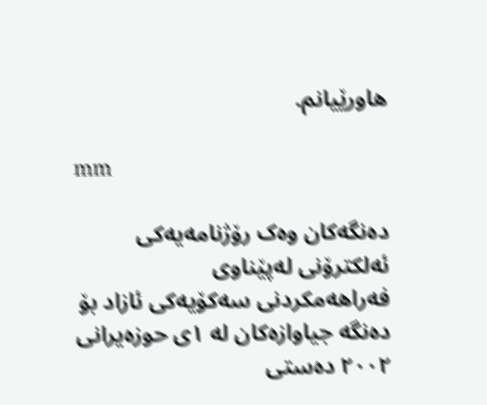هاورێیانم.

mm

دەنگەکان وەک رۆژنامەیەکی ئەلکترۆنی لەپێناوی فەراهەمکردنی سەکۆیەکی ئازاد بۆ دەنگە جیاوازەکان لە ١ی حوزەیرانی ٢٠٠٢ دەستی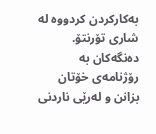بەکارکردن کردووە لە شاری تۆرنتۆ. دەنگەکان بە رۆژنامەی خۆتان بزانن و لەرێی ناردنی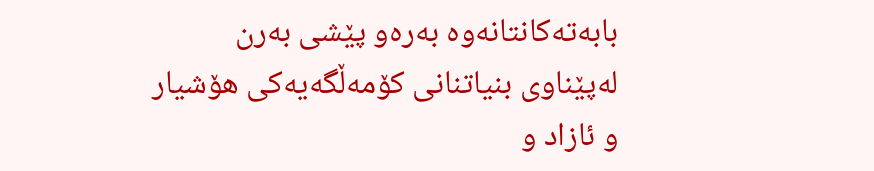بابەتەکانتانەوە بەرەو پێشی بەرن لەپێناوی بنیاتنانی کۆمەڵگەیەکی هۆشیار و ئازاد و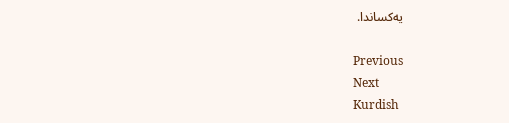یەکساندا.

Previous
Next
Kurdish